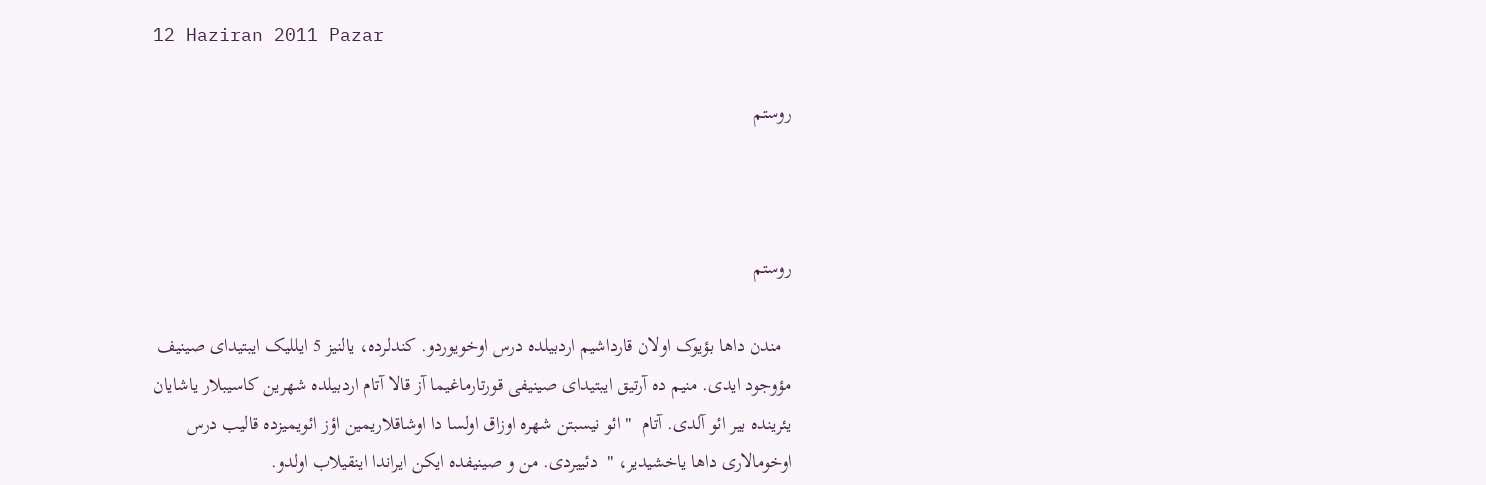12 Haziran 2011 Pazar

روستم



روستم

  مندن داها بؤیوک اولان قارداشیم اردبیلده درس اوخویوردو. کندلرده، یالنیز 5 ایللیک ایبتیدای صینیف مؤوجود ایدی. منیم ده آرتیق ایبتیدای صینیفی قورتارماغیما آز قالا آتام اردبیلده شهرین کاسیبلار یاشایان یئرینده بیر ائو آلدی. آتام  " ائو نیسبتن شهره اوزاق اولسا دا اوشاقلاریمین اؤز ائویمیزده قالیب درس اوخومالاری داها یاخشیدیر، "  دئییردی. من و صینیفده ایکن ایراندا اینقیلاب اولدو.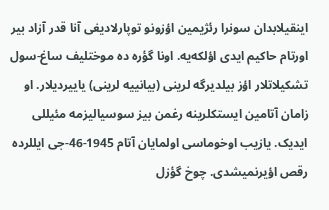اینقیلابدان سونرا رئژیمین اؤزونو توپارلادیغی آنا قدر آزاد بیر اورتام حاکیم ایدی اؤلکه‌یه. اونا گؤره ده موختلیف ساغ-سول تشکیلاتلار اؤز بیلدیرگه لرینی (بیانییه لرینی) یاییردیلار. او زامان آتامین ایستکلرینه رغمن بیز سوسیالیزمه مئیللی ایدیک. یازیب اوخوماسی اولمایان آتام 1945-46-جی ایللرده رقص اؤیرنمیشدی. چوخ گؤزل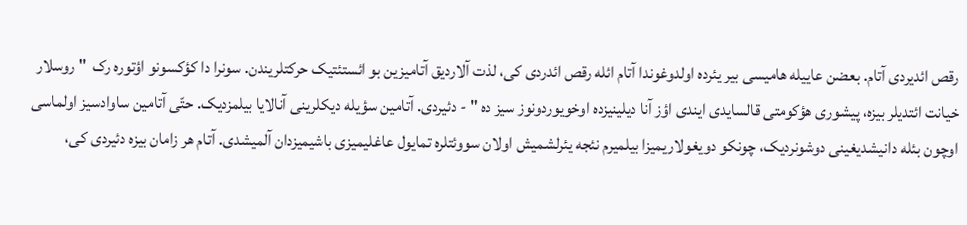رقص ائدیردی آتام. بعضن عاییله هامیسی بیر یئرده اولدوغوندا آتام ائله رقص ائدردی کی، لذت آلاردیق آتامیزین بو ائستئتیک حرکتلریندن. سونرا دا کؤکسونو اؤتوره رک  " روسلار خیانت ائتدیلر بیزه، پیشوری هؤکومتی قالسایدی ایندی اؤز آنا دیلینیزده اوخویوردونوز سیز ده " - دئیردی. آتامین سؤیله دیکلرینی آنالایا بیلمزدیک. حتّی آتامین ساوادسیز اولماسی اوچون بئله دانیشدیغینی دوشونردیک، چونکو دویغولاریمیزا بیلمیرم نئجه یئرلشمیش اولان سووئتلره تمایول عاغلیمیزی باشیمیزدان آلمیشدی. آتام هر زامان بیزه دئیردی کی،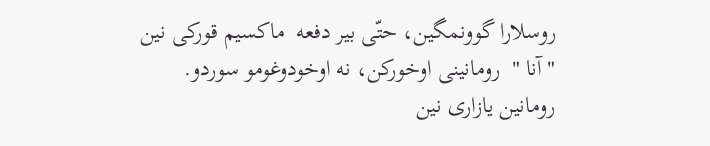روسلارا گوونمگین، حتّی بیر دفعه  ماکسیم قورکی نین  " آنا "  رومانینی اوخورکن، نه اوخودوغومو سوردو. رومانین یازاری نین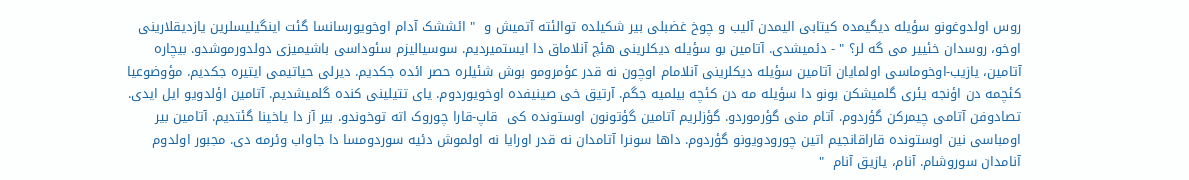روس اولدوغونو سؤیله دیگیمده کیتابی الیمدن آلیب و چوخ غضبلی بیر شکیلده توالئته آتمیش و  " ائششک آدام اوخویورسانسا گئت اینگیلیسلرین یازدیقلارینی اوخو، روسدان خئییر می گه لر؟ " - دئمیشدی. آتامین بو سؤیله دیکلرینی هئچ آنلاماق دا ایستمیردیم. سوسیالیزم سئوداسی باشیمیزی دولدورموشدو. بیچاره آتامین، یازیب-اوخوماسی اولمایان آتامین سؤیله دیکلرینی آنلامام اوچون نه قدر عؤمرومو بوش شئیلره حصر ائده جکدیم. دیرلی حیاتیمی ایتیره جکدیم. مؤوضوعیا کئچمه دن اؤنجه یئری گلمیشکن بونو دا سؤیله مه دن کئچه بیلمیه جگم. آرتیق خی صینیفده اوخویوردوم. یای تتیلینی کنده گلمیشدیم. آتامین اؤلدویو ایل ایدی. تصادوفن آتامی چیمرکن گؤردوم. آتام منی گؤرموردو. گؤزلریم آتامین گؤتونون اوستونده کی  قاپ-قارا چوروک اته توخوندو. بیر آز دا یاخینا گئتدیم. آتامین بیر اومباسی نین اوستونده قاراقانجیم اتین چورودویونو گؤردوم. داها سونرا آتامدان نه قدر اورایا نه اولموش دئیه سوردومسا دا جاواب وئرمه دی. مجبور اولدوم آنامدان سوروشام. آنام، یازیق آنام  "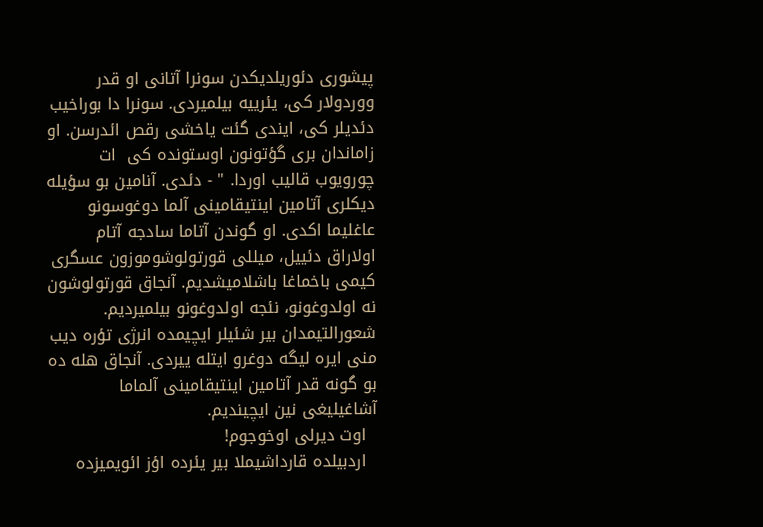پیشوری دئوریلدیکدن سونرا آتانی او قدر ووردولار کی، یئرییه بیلمیردی. سونرا دا بوراخیب دئدیلر کی، ایندی گئت یاخشی رقص ائدرسن. او زاماندان بری گؤتونون اوستونده کی  ات چورویوب قالیب اوردا. " - دئدی. آنامین بو سؤیله دیکلری آتامین اینتیقامینی آلما دوغوسونو عاغلیما اکدی. او گوندن آتاما سادجه آتام اولاراق دئییل، میللی قورتولوشوموزون عسگری کیمی باخماغا باشلامیشدیم. آنجاق قورتولوشون نه اولدوغونو، نئجه اولدوغونو بیلمیردیم. شعورالتیمدان بیر شئیلر ایچیمده انرژی تؤره دیب منی ایره لیگه دوغرو ایتله ییردی. آنجاق هله ده بو گونه قدر آتامین اینتیقامینی آلماما آشاغیلیغی نین ایچیندیم.
  اوت دیرلی اوخوجوم!
  اردبیلده قارداشیملا بیر یئرده اؤز ائویمیزده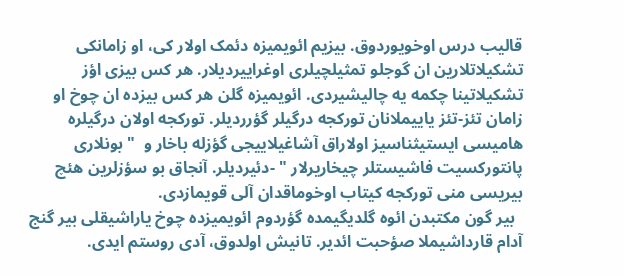قالیب درس اوخویوردوق. بیزیم ائویمیزه دئمک اولار کی، او زامانکی تشکیلاتلارین ان گوجلو تمثیلچیلری اوغراییردیلار. هر کس بیزی اؤز تشکیلاتینا چکمه یه چالیشیردی. ائویمیزه گلن هر کس بیزده ان چوخ او زامان تئز-تئز یاییملانان تورکجه درگیلر گؤرردیلر. تورکجه اولان درگیلره هامیسی ایستیثناسیز اولاراق آشاغیلاییجی گؤزله باخار و  " بونلاری پانتورکسیت فاشیستلر چیخاریرلار " -دئیردیلر. آنجاق بو سؤزلرین هئچ بیریسی منی تورکجه کیتاب اوخوماقدان آلی قویمازدی.
  بیر گون مکتبدن ائوه گلدیگیمده گؤردوم ائویمیزده چوخ یاراشیقلی بیر گنج آدام قارداشیملا صؤحبت ائدیر. تانیش اولدوق، آدی روستم ایدی.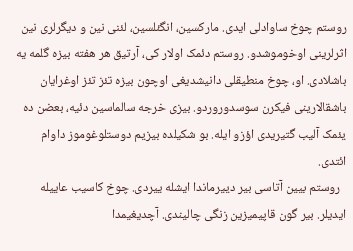روستم چوخ ساوادلی ایدی. مارکسین، انگئلسین، لئنی نین و دیگرلری نین اثرلرینی اوخوموشدو. روستم دئمک اولار کی، آرتیق هر هفته بیزه گلمه یه باشلادی. او، چوخ منطیقلی دانیشدیغی اوچون بیزه تئز تئز اوغرایان باشقالارینی فیکرن سوسدوروردو. بیزی خرجه سالماسین دئیه، بعضن ده یئمک آلیب گتیریدی اؤزو ایله. بو شکیلده بیزیم دوستلوغوموز داوام ائتدی.
  روستم بیین آتاسی بیر دییرماندا ایشله ییردی. چوخ کاسیب عاییله ایدیلر. بیر گون قاپیمیزین زنگی چالیندی. آچدیغیمدا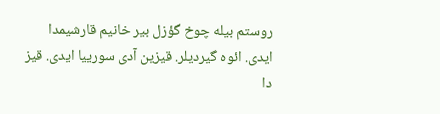روستم بیله چوخ گؤزل بیر خانیم قارشیمدا ایدی. ائوه گیردیلر. قیزین آدی سورییا ایدی. قیز دا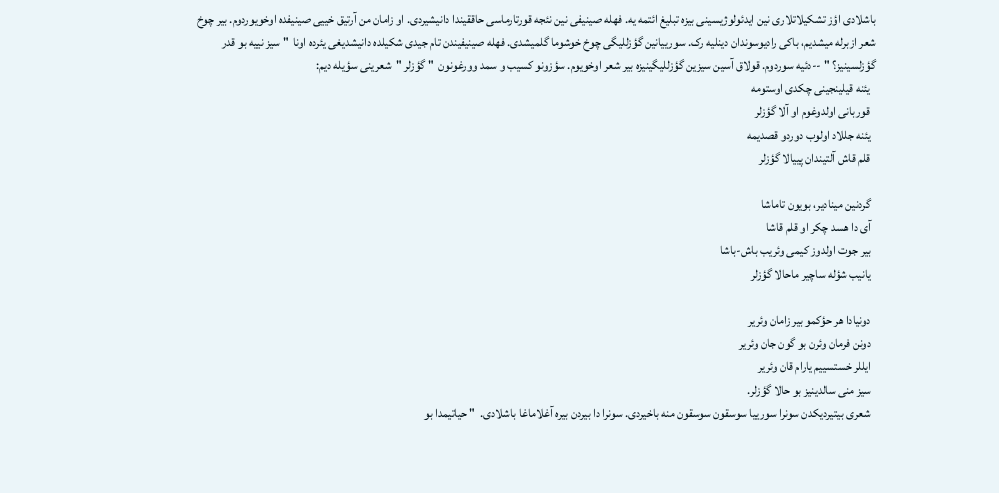باشلادی اؤز تشکیلاتلاری نین ایدئولوژیسینی بیزه تبلیغ ائتمه یه. فهله صینیفی نین نئجه قورتارماسی حاققیندا دانیشیردی. او زامان من آرتیق خییی صینیفده اوخویوردوم. بیر چوخ شعر ازبرله میشدیم، باکی رادیوسوندان دینلیه رک. سورییانین گؤزللیگی چوخ خوشوما گلمیشدی. فهله صینیفیندن تام جیدی شکیلده دانیشدیغی یئرده اونا  " سیز نییه بو قدر گؤزلسینیز؟ " --دئیه سوردوم. قولاق آسین سیزین گؤزللیگینیزه بیر شعر اوخویوم. سؤزونو کسیب و سمد وورغونون  " گؤزلر "  شعرینی سؤیله دیم:
  یئنه قیلینجینی چکدی اوستومه
  قوربانی اولدوغوم او آلا گؤزلر
  یئنه جللاد اولوب دوردو قصدیمه
  قلم قاش آلتیندان پییالا گؤزلر

  گردنین مینادیر، بویون تاماشا
  آی دا هسد چکر او قلم قاشا
  بیر جوت اولدوز کیمی وئریب باش-باشا
  یانیب شؤله ساچیر ماحالا گؤزلر

  دونیادا هر حؤکمو بیر زامان وئریر
  دونن فرمان وئرن بو گون جان وئریر
  ایللر خستسییم یارام قان وئریر
  سیز منی سالدینیز بو حالا گؤزلر.
  شعری بیتیردیکدن سونرا سورییا سوسقون سوسقون منه باخیردی. سونرا دا بیردن بیره آغلاماغا باشلادی.  " حیاتیمدا بو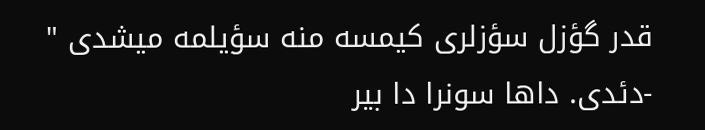قدر گؤزل سؤزلری کیمسه منه سؤیلمه میشدی " -دئدی. داها سونرا دا بیر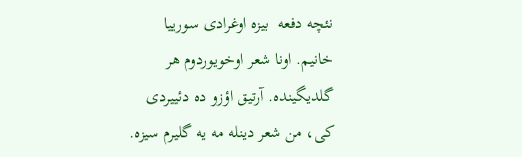نئچه دفعه  بیزه اوغرادی سورییا خانیم. اونا شعر اوخویوردوم هر گلدیگینده. آرتیق اؤزو ده دئییردی کی، من شعر دینله مه یه گلیرم سیزه.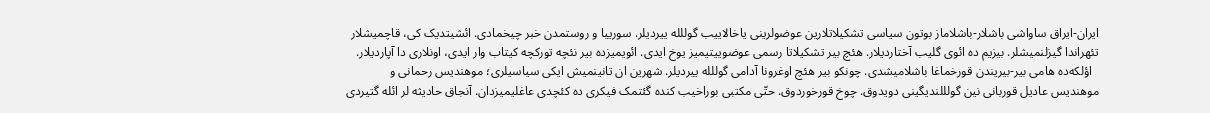ایران-ایراق ساواشی باشلار-باشلاماز بوتون سیاسی تشکیلاتلارین عوضولرینی یاخالاییب گوللله ییردیلر. سورییا و روستمدن خبر چیخمادی. ائشیتدیک کی، قاچمیشلار تئهراندا گیزلنمیشلر. بیزیم ده ائوی گلیب آختاردیلار. هئچ بیر تشکیلاتا رسمی عوضوییتیمیز یوخ ایدی. ائویمیزده بیر نئچه تورکچه کیتاب وار ایدی، اونلاری دا آپاردیلار.
  اؤلکه‌ده هامی بیر-بیریندن قورخماغا باشلامیشدی. چونکو بیر هئچ اوغرونا آدامی گوللله ییردیلر. شهرین ان تانینمیش ایکی سیاسیلری؛ موهندیس رحمانی و موهندیس عادیل قوربانی نین گولللندیگینی دویدوق. چوخ قورخوردوق. حتّی مکتبی بوراخیب کنده گئتمک فیکری ده کئچدی عاغلیمیزدان. آنجاق حادیثه لر ائله گتیردی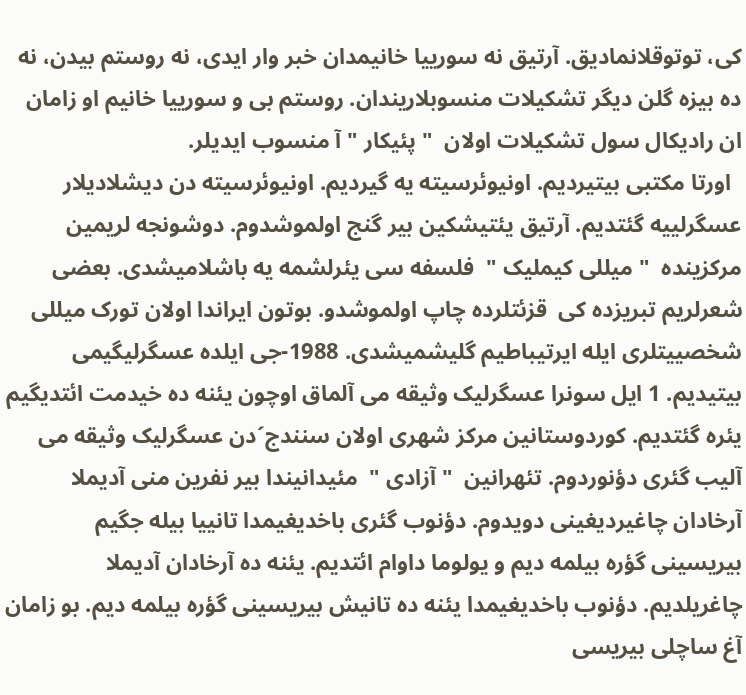کی، توتوقلانمادیق. آرتیق نه سورییا خانیمدان خبر وار ایدی، نه روستم بیدن، نه ده بیزه گلن دیگر تشکیلات منسوبلاریندان. روستم بی و سورییا خانیم او زامان ان رادیکال سول تشکیلات اولان  " پئیکار " آ منسوب ایدیلر.
  اورتا مکتبی بیتیردیم. اونیوئرسیته یه گیردیم. اونیوئرسیته دن دیشلادیلار عسگرلییه گئتدیم. آرتیق یئتیشکین بیر گنج اولموشدوم. دوشونجه لریمین مرکزینده  " میللی کیملیک "  فلسفه سی یئرلشمه یه باشلامیشدی. بعضی شعرلریم تبریزده کی  قزئتلرده چاپ اولموشدو. بوتون ایراندا اولان تورک میللی شخصییتلری ایله ایرتیباطیم گلیشمیشدی. 1988-جی ایلده عسگرلیگیمی بیتیدیم. 1 ایل سونرا عسگرلیک وثیقه می آلماق اوچون یئنه ده خیدمت ائتدیگیم یئره گئتدیم. کوردوستانین مرکز شهری اولان سنندج´دن عسگرلیک وثیقه می آلیب گئری دؤنوردوم. تئهرانین  " آزادی "  مئیدانیندا بیر نفرین منی آدیملا آرخادان چاغیردیغینی دویدوم. دؤنوب گئری باخدیغیمدا تانییا بیله جگیم بیریسینی گؤره بیلمه دیم و یولوما داوام ائتدیم. یئنه ده آرخادان آدیملا چاغریلدیم. دؤنوب باخدیغیمدا یئنه ده تانیش بیریسینی گؤره بیلمه دیم. بو زامان آغ ساچلی بیریسی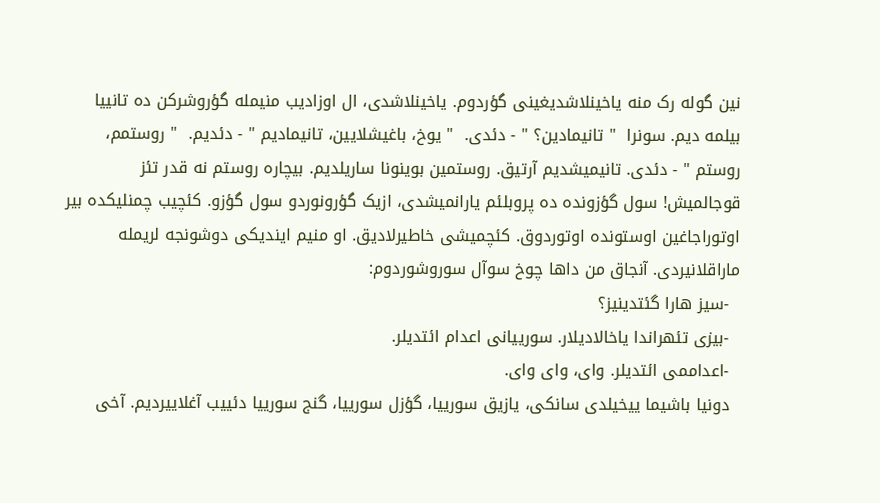نین گوله رک منه یاخینلاشدیغینی گؤردوم. یاخینلاشدی، ال اوزادیب منیمله گؤروشرکن ده تانییا بیلمه دیم. سونرا  " تانیمادین؟ " - دئدی.  " یوخ، باغیشلایین، تانیمادیم " - دئدیم.  " روستمم، روستم " - دئدی. تانیمیشدیم آرتیق. روستمین بوینونا ساریلدیم. بیچاره روستم نه قدر تئز قوجالمیش! سول گؤزونده ده پروبلئم یارانمیشدی، ازیک گؤرونوردو سول گؤزو. کئچیب چمنلیکده بیر اوتوراجاغین اوستونده اوتوردوق. کئچمیشی خاطیرلادیق. او منیم ایندیکی دوشونجه لریمله ماراقلانیردی. آنجاق من داها چوخ سوآل سوروشوردوم:
  -سیز هارا گئتدینیز؟
  -بیزی تئهراندا یاخالادیلار. سورییانی اعدام ائتدیلر.
  -اعداممی ائتدیلر. وای، وای وای.
  دونیا باشیما ییخیلدی سانکی، یازیق سورییا، گؤزل سورییا، گنج سورییا دئییب آغلاییردیم. آخی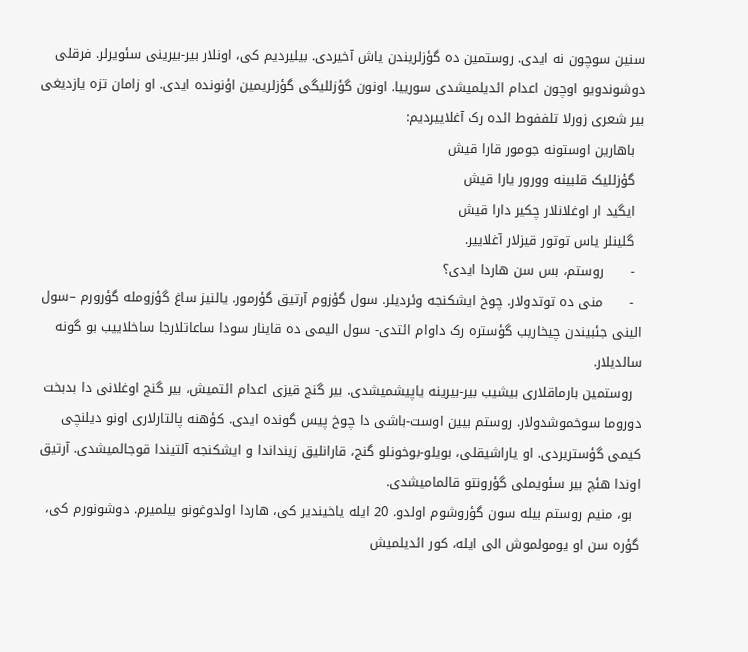سنین سوچون نه ایدی. روستمین ده گؤزلریندن یاش آخیردی. بیلیردیم کی، اونلار بیر-بیرینی سئویرلر. فرقلی دوشوندویو اوچون اعدام ائدیلمیشدی سورییا. اونون گؤزللیگی گؤزلریمین اؤنونده ایدی. او زامان تزه یازدیغی بیر شعری زورلا تلففوط ائده رک آغلاییردیم:
  باهارین اوستونه جومور قارا قیش
  گؤزللیک قلبینه وورور یارا قیش
  ایگید ار اوغلانلار چکیر دارا قیش
  گلینلر یاس توتور قیزلار آغلاییر.
  -      روستم، بس سن هاردا ایدی؟
  -      منی ده توتدولار. چوخ ایشکنجه وئردیلر. سول گؤزوم آرتیق گؤرمور. یالنیز ساغ گؤزومله گؤرورم –سول الینی جئبیندن چیخاریب گؤستره رک داوام ائتدی- سول الیمی ده قاینار سودا ساعاتلارجا ساخلاییب بو گونه سالدیلار.
  روستمین بارماقلاری بیشیب بیر-بیرینه یاپیشمیشدی. بیر گنج قیزی اعدام ائتمیش، بیر گنج اوغلانی دا بدبخت دوروما سوخموشدولار. روستم بیین اوست-باشی دا چوخ پیس گونده ایدی. کؤهنه پالتارلاری اونو دیلنچی کیمی گؤستریردی. او یاراشیقلی، بویلو-بوخونلو گنج، قارانلیق زینداندا و ایشکنجه آلتیندا قوجالمیشدی. آرتیق اوندا هئچ بیر سئویملی گؤرونتو قالمامیشدی.
  بو، منیم روستم بیله سون گؤروشوم اولدو. 20 ایله یاخیندیر کی، هاردا اولدوغونو بیلمیرم. دوشونورم کی، گؤره سن او یومولموش الی ایله، کور ائدیلمیش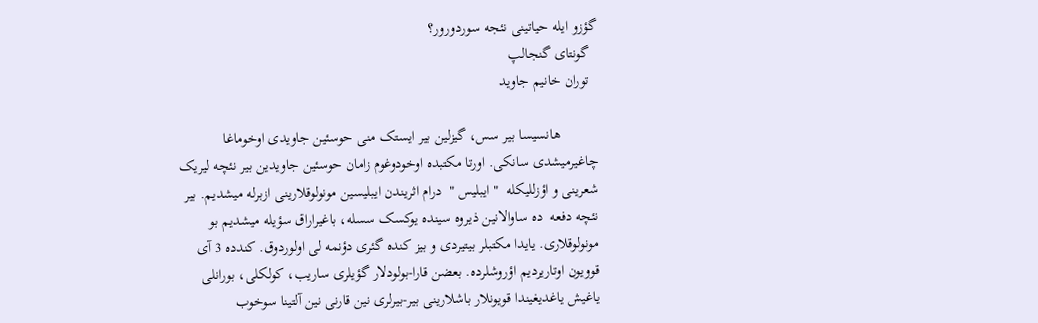گؤزو ایله حیاتینی نئجه سوردورور؟
  گونتای گنجالپ
  توران خانیم جاوید

          هانسیسا بیر سس، گیزلین بیر ایستک منی حوسئین جاویدی اوخوماغا چاغیرمیشدی سانکی. اورتا مکتبده اوخودوغوم زامان حوسئین جاویدین بیر نئچه لیریک شعرینی و اؤزللیکله  " ایبلیس "  درام اثریندن ایبلیسین مونولوقلارینی ازبرله میشدیم. بیر نئچه دفعه  ده ساوالانین ذیروه سینده یوکسک سسله، باغیراراق سؤیله میشدیم بو مونولوقلاری. یایدا مکتبلر بیتیردی و بیز کنده گئری دؤنمه لی اولوردوق. کندده 3 آی قوویون اوتاریردیم اؤروشلرده. بعضن قارا-بولودلار گؤیلری ساریب، کولکلی، بورانلی یاغیش یاغدیغیندا قویونلار باشلارینی بیر-بیرلری نین قارنی نین آلتینا سوخوب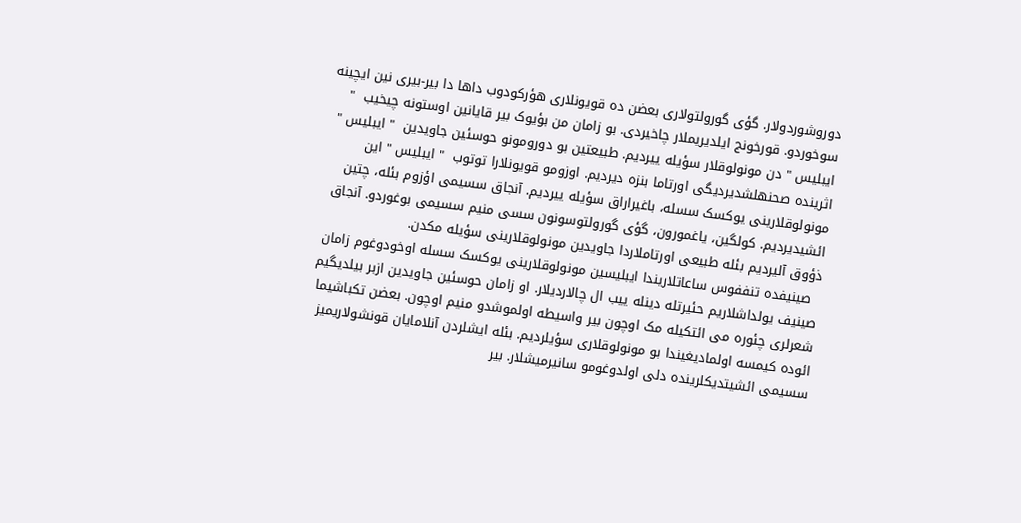دوروشوردولار. گؤی گورولتولاری بعضن ده قویونلاری هؤرکودوب داها دا بیر-بیری نین ایچینه سوخوردو. قورخونج ایلدیریملار چاخیردی. بو زامان من بؤیوک بیر قایانین اوستونه چیخیب  " ایبلیس " دن مونولوقلار سؤیله ییردیم. طبیعتین بو دورومونو حوسئین جاویدین  " ایبلیس "  اثرینده صحنهلشدیردیگی اورتاما بنزه دیردیم. اوزومو قویونلارا توتوب  " ایبلیس " این مونولوقلارینی یوکسک سسله، باغیراراق سؤیله ییردیم. آنجاق سسیمی اؤزوم بئله، چتین ائشیدیردیم. کولگین، یاغمورون، گؤی گورولتوسونون سسی منیم سسیمی بوغوردو. آنجاق ذؤوق آلیردیم بئله طبیعی اورتاملاردا جاویدین مونولوقلارینی سؤیله مکدن.
  صینیفده تنففوس ساعاتلاریندا ایبلیسین مونولوقلارینی یوکسک سسله اوخودوغوم زامان صینیف یولداشلاریم حئیرتله دینله ییب ال چالاردیلار. او زامان حوسئین جاویدین ازبر بیلدیگیم شعرلری چئوره می ائتکیله مک اوچون بیر واسیطه اولموشدو منیم اوچون. بعضن تکباشیما ائوده کیمسه اولمادیغیندا بو مونولوقلاری سؤیلردیم. بئله ایشلردن آنلامایان قونشولاریمیز سسیمی ائشیتدیکلرینده دلی اولدوغومو سانیرمیشلار. بیر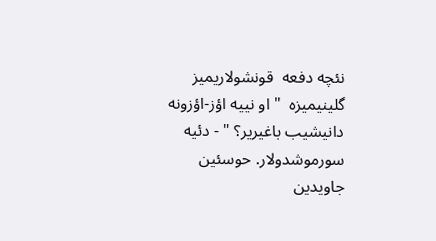نئچه دفعه  قونشولاریمیز گلینیمیزه  " او نییه اؤز-اؤزونه دانیشیب باغیریر؟ " - دئیه سورموشدولار. حوسئین جاویدین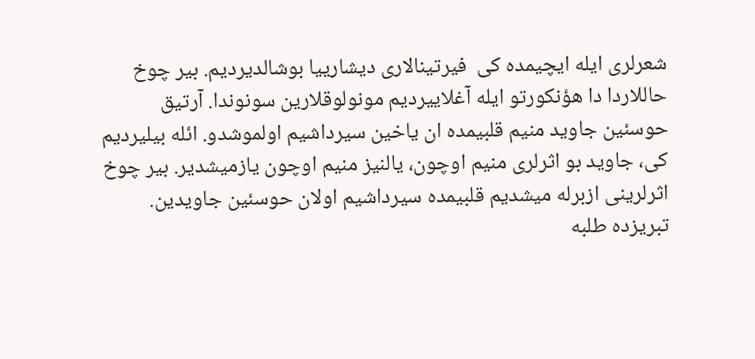شعرلری ایله ایچیمده کی  فیرتینالاری دیشارییا بوشالدیردیم. بیر چوخ حاللاردا دا هؤنکورتو ایله آغلاییردیم مونولوقلارین سونوندا. آرتیق حوسئین جاوید منیم قلبیمده ان یاخین سیرداشیم اولموشدو. ائله بیلیردیم کی، جاوید بو اثرلری منیم اوچون، یالنیز منیم اوچون یازمیشدیر. بیر چوخ اثرلرینی ازبرله میشدیم قلبیمده سیرداشیم اولان حوسئین جاویدین. تبریزده طلبه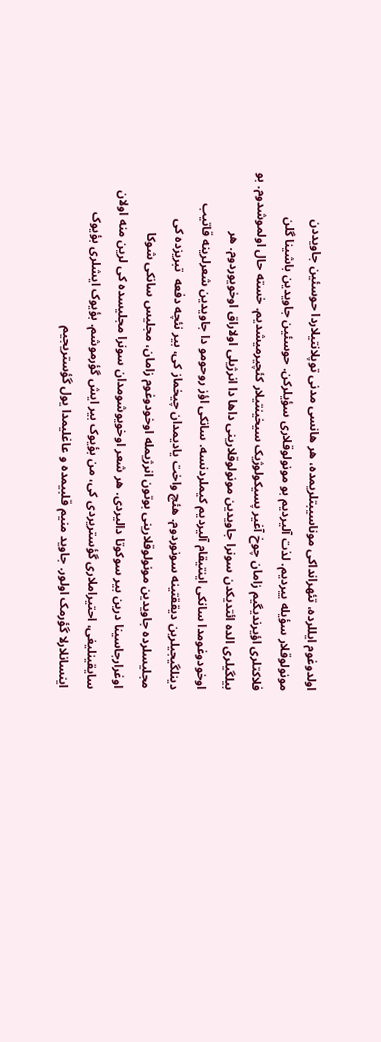اولدوغوم ایللرده، تئهرانداکی موناسیبتلریمده، هر هانسی مدنی توپلانتیلاردا حوسئین جاویددن مونولوقلار سؤیله ییردیم. لذت آلیردیم بو مونولوقلاری سؤیلرکن. حوسئین جاویدین باشینا گلن فلاکتلری اؤیرندیگیم زامان چوخ آغیر پسیکولوژیک سیخینتیلار کئچیرمیشدیم. خسته حال اولموشدوم. بو بیلگیلری الده ائتدیکدن سونرا جاویدین مونولوقلارینی داها دا انرژیلی اولاراق اوخویوردوم. هر اوخودوغومدا سانکی اینتیقام آلیردیم کیملردنسه. سانکی اؤز روحومو دا جاویدین شعرلرینه قاتیب دینلگیجیلرین دیققتینه سونوردوم. هئچ واخت یادیمدان چیخماز کی، بیر نئچه دفعه  تبریزده کی  مجلیسلرده جاویدین مونولوقلارینی بوتون انرژیمله اوخودوغوم زامان، مجلیس سانکی شوکا اوغرارجاسینا درین بیر سوکوتا دالیردی. هر شعر اوخویوشومدان سونرا مجلیسده کی لرین منه اولان سایقینلیغی، احتیراملاری گؤستریردی کی، من بؤیوک بیر ایش گؤرموشم. بؤیوک ایشلری بؤیوک اینسانلارلا گؤرمک اولور. جاوید منیم قلبیمده و عاغلیمدا یول گؤستریجیم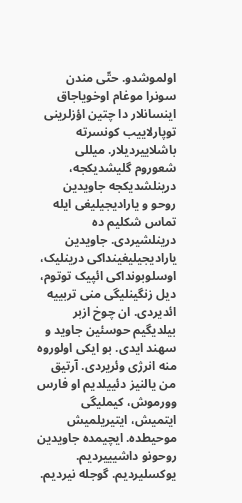اولموشدو. حتّی مندن سونرا موغام اوخویاجاق اینسانلار دا چتین اؤزلرینی توپارلاییب کونسرته باشلاییردیلار. میللی شعوروم گلیشدیکجه، درینلشدیکجه جاویدین روحو و یارادیجیلیغی ایله تماس شکلیم ده درینلشیردی. جاویدین یارادیجیلیغینداکی درینلیک، اوسلوبونداکی ائپیک توتوم، دیل زنگینلیگی منی تربییه ائدیردی. ان چوخ ازبر بیلدیگیم حوسئین جاوید و سهند ایدی. بو ایکی اولوروه منه انرژی وئریردی. آرتیق من یالنیز دئییلدیم او فارس وورموش، کیملیگی ایتمیش، ایتیریلمیش موحیطده. ایچیمده جاویدین روحونو داشیییردیم. یوکسلیردیم. گوجله نیردیم.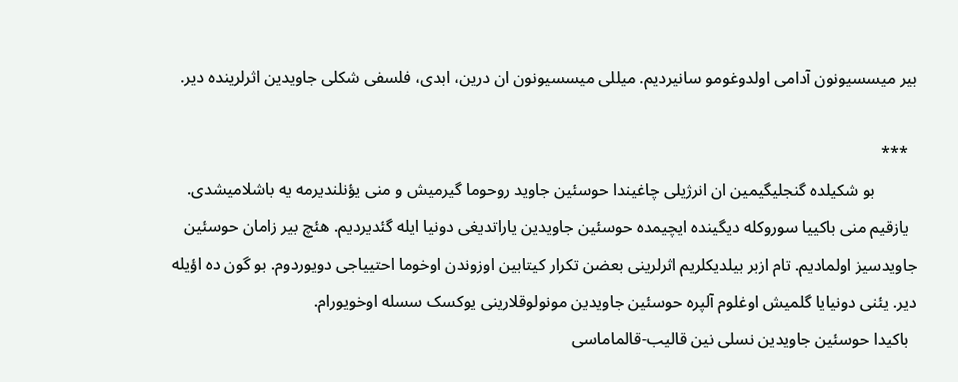بیر میسسیونون آدامی اولدوغومو سانیردیم. میللی میسسیونون ان درین، ابدی، فلسفی شکلی جاویدین اثرلرینده دیر.

  ***
          بو شکیلده گنجلیگیمین ان انرژیلی چاغیندا حوسئین جاوید روحوما گیرمیش و منی یؤنلندیرمه یه باشلامیشدی.
  یازقیم منی باکییا سوروکله دیگینده ایچیمده حوسئین جاویدین یاراتدیغی دونیا ایله گئدیردیم. هئچ بیر زامان حوسئین جاویدسیز اولمادیم. تام ازبر بیلدیکلریم اثرلرینی بعضن تکرار کیتابین اوزوندن اوخوما احتییاجی دویوردوم. بو گون ده اؤیله دیر. یئنی دونیایا گلمیش اوغلوم آلپره حوسئین جاویدین مونولوقلارینی یوکسک سسله اوخویورام.
  باکیدا حوسئین جاویدین نسلی نین قالیب-قالماماسی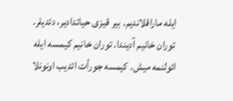ایله ماراقلاندیم. بیر قیزی حیاتدادیر، دئدیلر. توران خانیم آدیندا. توران خانیم کیمسه ایله ائولنمه میش. کیمسه جورأت ائدیب اونونلا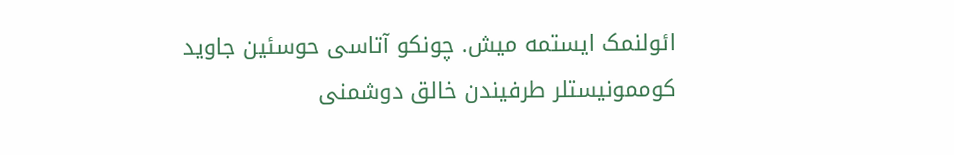ائولنمک ایستمه میش. چونکو آتاسی حوسئین جاوید کوممونیستلر طرفیندن خالق دوشمنی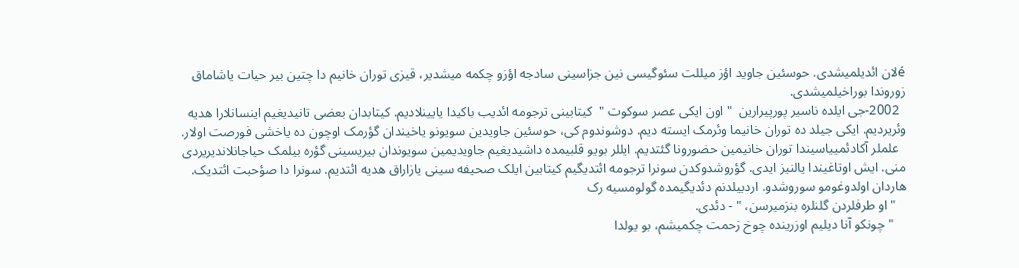éلان ائدیلمیشدی. حوسئین جاوید اؤز میللت سئوگیسی نین جزاسینی سادجه اؤزو چکمه میشدیر، قیزی توران خانیم دا چتین بیر حیات یاشاماق زوروندا بوراخیلمیشدی.
  2002-جی ایلده ناسیر پورپیرارین  " اون ایکی عصر سوکوت "  کیتابینی ترجومه ائدیب باکیدا یایینلادیم. کیتابدان بعضی تانیدیغیم اینسانلارا هدیه وئریردیم. ایکی جیلد ده توران خانیما وئرمک ایسته دیم. دوشوندوم کی، حوسئین جاویدین سویونو یاخیندان گؤرمک اوچون ده یاخشی فورصت اولار.
  علملر آکادئمییاسیندا توران خانیمین حضورونا گئتدیم. ایللر بویو قلبیمده داشیدیغیم جاویدیمین سویوندان بیریسینی گؤره بیلمک حیاجانلاندیریردی منی. ایش اوتاغیندا یالنیز ایدی. گؤروشدوکدن سونرا ترجومه ائتدیگیم کیتابین ایلک صحیفه سینی یازاراق هدیه ائتدیم. سونرا دا صؤحبت ائتدیک. هاردان اولدوغومو سوروشدو. اردبیلدنم دئدیگیمده گولومسیه رک
   " او طرفلردن گلنلره بنزمیرسن، " - دئدی.
    " چونکو آنا دیلیم اوزرینده چوخ زحمت چکمیشم، بو یولدا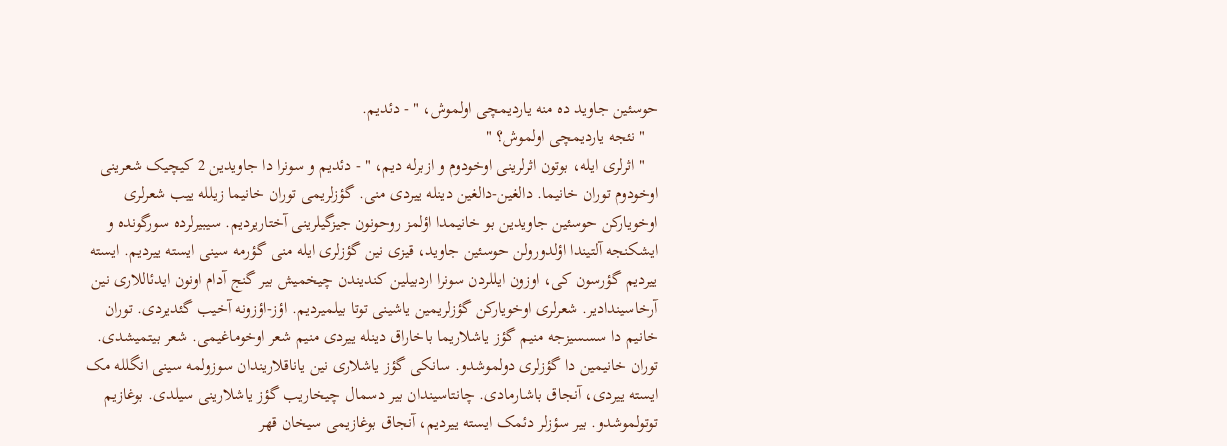حوسئین جاوید ده منه یاردیمچی اولموش، " - دئدیم.
   " نئجه یاردیمچی اولموش؟ "
   " اثرلری ایله، بوتون اثرلرینی اوخودوم و ازبرله دیم، " - دئدیم و سونرا دا جاویدین 2 کیچیک شعرینی اوخودوم توران خانیما. دالغین-دالغین دینله ییردی منی. گؤزلریمی توران خانیما زیلله ییب شعرلری اوخویارکن حوسئین جاویدین بو خانیمدا اؤلمز روحونون جیزگیلرینی آختاریردیم. سیبیرلرده سورگونده و ایشکنجه آلتیندا اؤلدورولن حوسئین جاوید، قیزی نین گؤزلری ایله منی گؤرمه سینی ایسته ییردیم. ایسته ییردیم گؤرسون کی، اوزون ایللردن سونرا اردبیلین کندیندن چیخمیش بیر گنج آدام اونون ایدئاللاری نین آرخاسیندادیر. شعرلری اوخویارکن گؤزلریمین یاشینی توتا بیلمیردیم. اؤز-اؤزونه آخیب گئدیردی. توران خانیم دا سسسیزجه منیم گؤز یاشلاریما باخاراق دینله ییردی منیم شعر اوخوماغیمی. شعر بیتمیشدی. توران خانیمین دا گؤزلری دولموشدو. سانکی گؤز یاشلاری نین یاناقلاریندان سوزولمه سینی انگلله مک ایسته ییردی، آنجاق باشارمادی. چانتاسیندان بیر دسمال چیخاریب گؤز یاشلارینی سیلدی. بوغازیم توتولموشدو. بیر سؤزلر دئمک ایسته ییردیم، آنجاق بوغازیمی سیخان قهر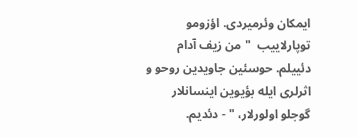ایمکان وئرمیردی. اؤزومو توپارلاییب  " من زیف آدام دئییلم. حوسئین جاویدین روحو و اثرلری ایله بؤیوین اینسانلار گوجلو اولورلار، " - دئدیم.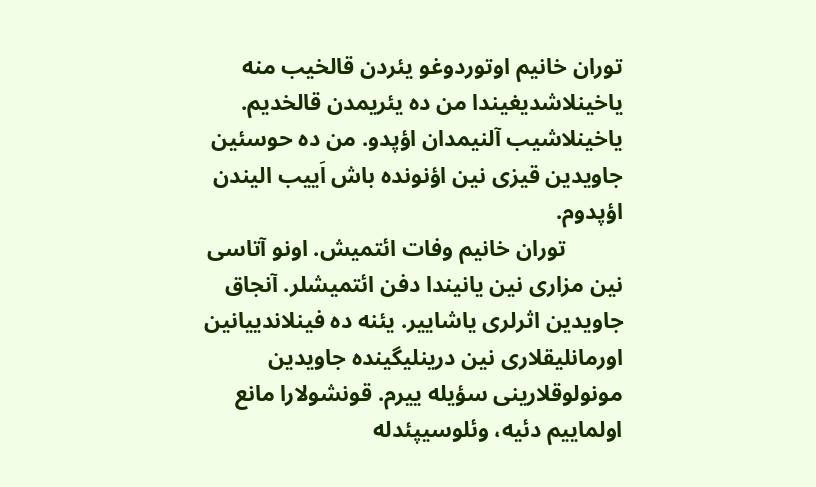توران خانیم اوتوردوغو یئردن قالخیب منه یاخینلاشدیغیندا من ده یئریمدن قالخدیم. یاخینلاشیب آلنیمدان اؤپدو. من ده حوسئین جاویدین قیزی نین اؤنونده باش اَییب الیندن اؤپدوم.
          توران خانیم وفات ائتمیش. اونو آتاسی نین مزاری نین یانیندا دفن ائتمیشلر. آنجاق جاویدین اثرلری یاشاییر. یئنه ده فینلاندییانین اورمانلیقلاری نین درینلیگینده جاویدین مونولوقلارینی سؤیله ییرم. قونشولارا مانع اولماییم دئیه، وئلوسیپئدله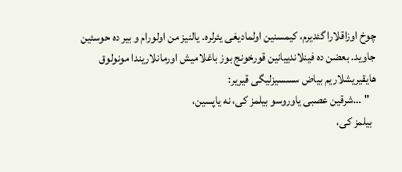چوخ اوزاقلارا گئدیرم، کیمسنین اولمادیغی یئرلره. یالنیز من اولورام و بیر ده حوسئین جاوید. بعضن ده فینلاندییانین قورخونج بوز باغلامیش اورمانلاریندا مونولوق هایقیریشلاریم بیاض سسسیزلیگی قیریر:
   " …شرقین عصبی یاوروسو بیلمز کی، نه یاپسین،
  بیلمز کی،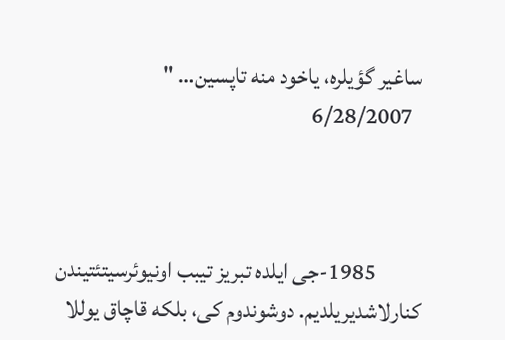ساغیر گؤیلره، یاخود منه تاپسین… "
  6/28/2007



          1985-جی ایلده تبریز تیبب اونیوئرسیتئتیندن کنارلاشدیریلدیم. دوشوندوم کی، بلکه قاچاق یوللا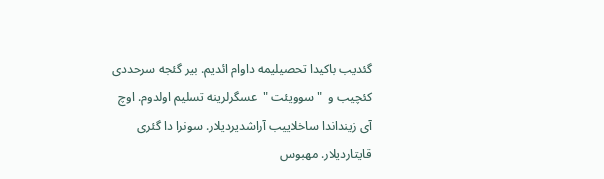گئدیب باکیدا تحصیلیمه داوام ائدیم. بیر گئجه سرحددی کئچیب و  " سوویئت "  عسگرلرینه تسلیم اولدوم. اوچ آی زینداندا ساخلاییب آراشدیردیلار. سونرا دا گئری قایتاردیلار. مهبوس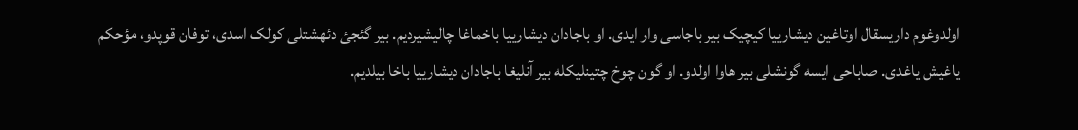اولدوغوم داریسقال اوتاغین دیشارییا کیچیک بیر باجاسی وار ایدی. او باجادان دیشارییا باخماغا چالیشیردیم. بیر گئجئ دئهشتلی کولک اسدی، توفان قوپدو، مؤحکم یاغیش یاغدی. صاباحی ایسه گونشلی بیر هاوا اولدو. او گون چوخ چتینلیکله بیر آنلیغا باجادان دیشارییا باخا بیلدیم.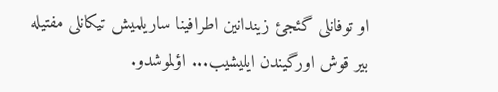او توفانلی گئجئ زیندانین اطرافینا ساریلمیش تیکانلی مفتیله بیر قوش اورگیندن ایلیشیب... اؤلموشدو.